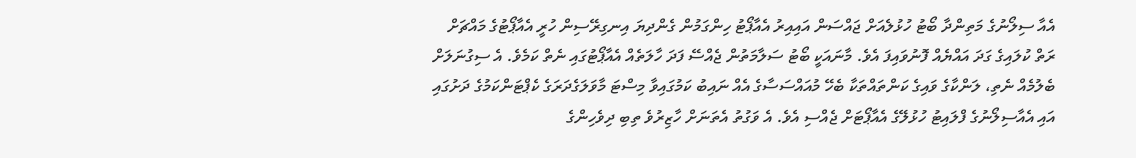އެއާ ސިލޯނުގެ މަތިންދާ ބޯޓު ހުޅުލެއަށް ޖައްސަން އައިއިރު އެއާޕޯޓު ހިންގަމުން ގެންދިޔަ އިނގިރޭސިން ހުރީ އެއާޕޯޓުގެ މައްޗަށް ރަތް ކުލައިގެ ގަދަ އައްޔެއް ފޮނުވައިފަ އެވެ. މާނައަކީ ބޯޓު ސަލާމަތުން ޖެއްސޭ ފަދަ ހާލަތެއް އެއާޕޯޓުގައި ނެތް ކަމެވެ. އެ ސިގުނަލަށް ބެލުމެއް ނެތި، ލަންކާގެ ވައިގެ ކަންތައްތަކާ ބެހޭ މުއައްސަސާގެ އެއް ނައިބު ކަމުގައިވާ މިސްޓަ މާވަލަގެދަރަގެ ކެޕްޓަންކަމުގެ ދަށުގައި އައި އެއާސިލޯނުގެ ފްލައިޓު ހުޅުލޭގެ އެއާޕޯޓަށް ޖެއްސި އެވެ. އެ ވަގުތު އެތަނަށް ހާޒިރުވެ ތިބި ދިވެހިންގެ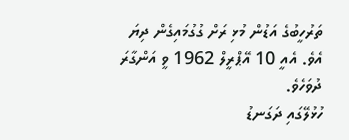ތަރުހީބުގެ އަޑުން މުޅި ރަށް ގުގުމައިގެން ދިޔަ އެވެ. އެއީ 10 އޭޕްރީލް 1962 ވީ އަންގާރަ ދުވަހެވެ.
ހުޅުލޭގައި ދަގަނޑު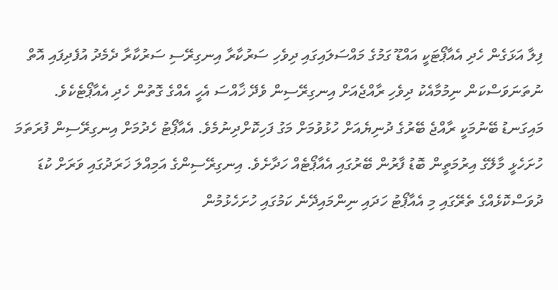ފިލާ އަޅަގެން ހެދި އެއާޕޯޓަކީ އައްޑޫ ގަމުގެ މައްސަލައިގައި ދިވެހި ސަރުކާރާ އިނގިރޭސި ސަރުކާރާ ދެމެދު އުފެދިފައި އޮތް ނުތަނަވަސްކަން ނިމުމާއެކު ދިވެހި ރާއްޖެއަށް އިނގިރޭސިން ވެދޭ ޚާއްސަ އެހީ އެއްގެ ގޮތުން ހެދި އެއާޕޯޓެކެވެ.
މައިގަނޑު ބޭނުމަކީ ރާއްޖެ ބޭރުގެ ދުނިޔެއަށް ހުޅުވުމަށް މަގު ފަހިކޮށްދިނުމެވެ. އެއާޕޯޓު ހެދުމަށް އިނގިރޭސިން ފުރަތަމަ ހުށަހެޅީ މާލޭގެ އިރުމަތީން ބޮޑު ފާރުން ބޭރުގައި އެއާޕޯޓެއް ހަދާށެވެ. އިނގިރޭސިންގެ އަމިއްލަ ޚަރަދުގައި ވަރަށް ކުޑަ ދުވަސްކޮޅެއްގެ ތެރޭގައި މި އެއާޕޯޓު ހަދައި ނިންމައިދޭނެ ކަމުގައި ހުށަހެޅުމުން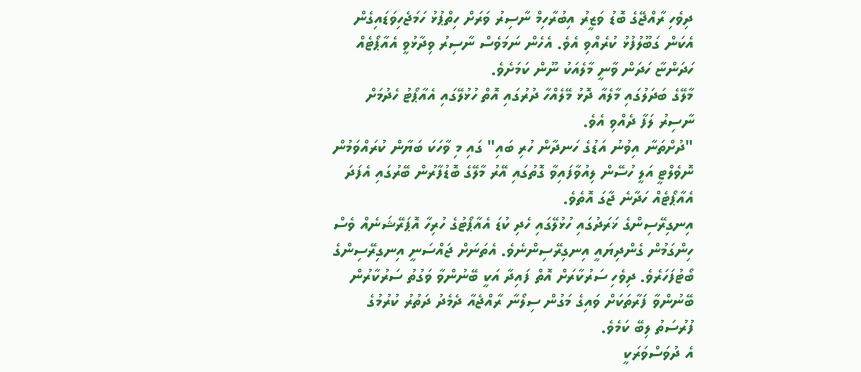ދިވެހި ރާއްޖޭގެ ބޮޑު ވަޒީރު އިބުރާހިމް ނާސިރު ވަރަށް ހިތްޕުޅު ހަމަޖެހިވަޑައިގެން އެކަން ގަބޫލުފުޅު ކުރެއްވި އެވެ. އެހެން ނަމަވެސް ނާސިރު ވިދާޅުވީ އެއާޕޯޓެއް ހަދަންޏާ ހަދަން ވާނީ މާލެއަކު ނޫން ކަމަށެވެ.
މާލޭގެ ބަދަލުގައި މާލެއާ ދޮޅު މޭލެއްހާ ދުރުގައި އޮތް ހުޅުލޭގައި އެއާޕޯޓު ހެދުމަށް ނާސިރު ލަފާ ދެއްވި އެވެ.
"ދުށްތަނާ އިވުނު އަޑުގެ ހަނދާން ހުރި ބައި" ގައި މި ވާހަކަ ބަޔާން ކުރައްވަމުން ނޮވެލްޓީ އަލީ ހުސޭން ލިއުވާފައިވާ ގޮތުގައި އޭރު މާލޭގެ ބޮޑުފާރުން ބޭރުގައި އެފަދަ އެއާޕޯޓެއް ހަދާނެ ޖާގަ އޮތެވެ.
އިނގިރޭސިންގެ ޚަރަދުގައި ހުޅުލޭގައި ހެދި ކުޑަ އެއާޕޯޓުގެ ހުރިހާ އޮޕަރޭޝަނެއް ވެސް ހިންގަމުން ގެންދިޔައީ އިނގިރޭސިންނެވެ. އެތަނަށް ޖައްސަނީ އިނގިރޭސިންގެ ބޯޓުފަހަރެވެ. ދިވެހި ސަރުކާރަށް އޮތް ފައިދާ އަކީ ބޭނުންވާ ވަގުތު ސަރުކާރުން ބޭނުންވާ ފަރާތަކަށް ވައިގެ މަގުން ސިލޯނާ ރާއްޖެއާ ދެމެދު ދަތުރު ކުރުމުގެ ފުރުސަތު ލިބޭ ކަމެވެ.
އެ ދުވަސްވަރަކީ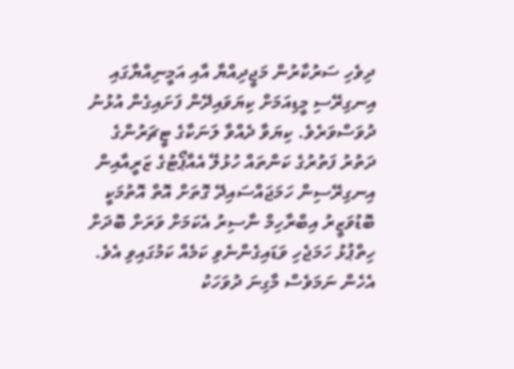ދިވެހި ސަރުކާރުން މަޖީދިއްޔާ އާއި އަމީނިއްޔާގައި އިނގިރޭސި މީޑިއަމަށް ކިޔަވައިދޭން ފަށައިގެން އުޅުނު ދުވަސްވަރެވެ. ކިޔަވާ ދެއްވާ ލަނަކާގެ ޓީޗަރުންގެ ދަތުރު ފަތުރުގެ ކަންތައް ހުޅުލޭ އެއާޕޯޓުގެ ޒަރީއާއިން އިނގިރޭސިން ހަމަޖައްސައިދޭ ގޮތަށް އޮތް އޮތުމަކީ ބޮޑުވަޒީރު އިބްރާހިމް ނާސިރު އެކަމަށް ވަރަށް ބޮދަށް ހިތްޕުޅު ހަމަޖެހި ވަޑައިގެންނެވި ކަމެއް ކަމުގައިވި އެވެ.
އެހެން ނަމަވެސް މާގިނަ ދުވަހަކު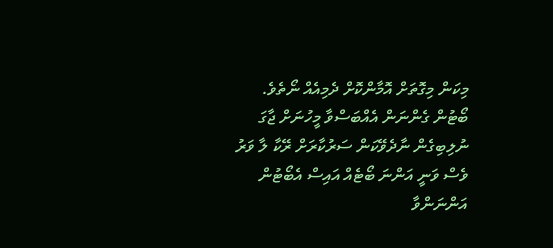މިކަން މިގޮތަށް އޮމާންކޮށް ދެމިއެއް ނޯތެވެ. ބޯޓުން ގެންނަން އެއްބަސްވާ މީހުނަށް ޖާގަ ނުލިބިގެން ނާދެވޭކަން ސަރުކާރަށް ރޭކާ ލާ ވަރު ވެސް ވަނީ އަންނަ ބޯޓެއް އައިސް އެބޯޓުން އަންނަންވާ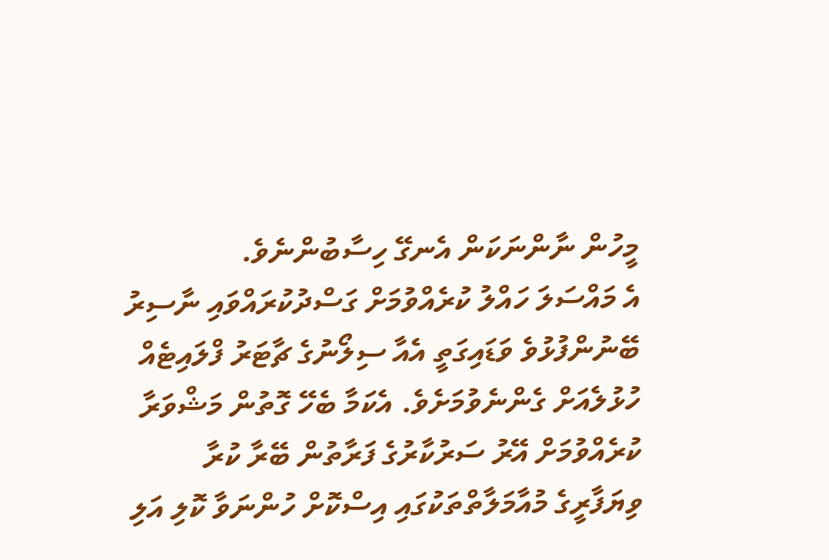މީހުން ނާންނަކަން އެނގޭ ހިސާބުންނެވެ.
އެ މައްސަލަ ހައްލު ކުރެއްވުމަށް ގަސްދުކުރައްވައި ނާސިރު ބޭނުންފުޅުވެ ވަޑައިގަތީ އެއާ ސިލޯނުގެ ޗާޓަރު ފްލައިޓެއް ހުޅުލެއަށް ގެންނެވުމަށެވެ. އެކަމާ ބެހޭ ގޮތުން މަޝްވަރާ ކުރެއްވުމަށް އޭރު ސަރުކާރުގެ ފަރާތުން ބޭރާ ކުރާ ވިޔަފާރީގެ މުއާމަލާތްތަކުގައި އިސްކޮށް ހުންނަވާ ކޮލި އަލި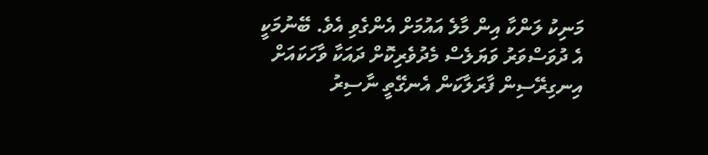މަނިކު ލަންކާ އިން މާލެ އައުމަށް އެންގެވި އެވެ. ބޭނުމަކީ އެ ދުވަސްވަރު ވަޔަލެސް މެދުވެރިކޮށް ދައަކާ ވާހަކައަށް އިނގިރޭސިން ފާރަލާކަން އެނގޭތީ ނާސިރު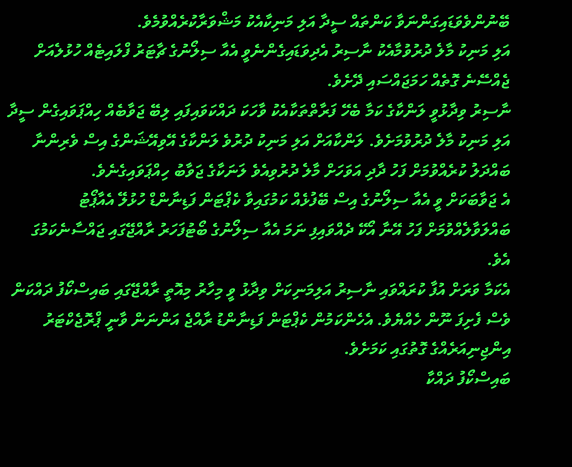ބޭނުންވެވަޑައިގަންނަވާ ކަންތައް ސީދާ އަލި މަނިކާއެކު މަޝްވަރާކުރެއްވުމެވެ.
އަލި މަނިކު މާލެ ދުރުވުމާއެކު ނާސިރު އެދިވަޑައިގެންނެވީ އެއާ ސިލޯނުގެ ޗާޓަރު ފްލައިޓެއް ހުޅުލެއަށް ޖެއްސޭނެ ގޮތެއް ހަމަޖައްސައި ދޭށެވެ.
ނާސިރު ވިދާޅުވީ ލަންކާގެ ކަމާ ބެހޭ ފަރާތްތަކާއެކު ވާހަކަ ދައްކަވައިފައި ލިބޭ ޖަވާބެއް ހިއްޕަވައިގެން ސީދާ އަލި މަނިކު މާލެ ދުރުވުމަށެވެ. ލަންކާއަށް އަލި މަނިކު ދުރުވެ ލަންކާގެ އޭވިއޭޝަންގެ އިސް ވެރިންނާ ބައްދަލު ކުރެއްވުމަށް ފަހު ދާދި އަވަހަށް މާލެ ދުރުވިއެވެ ލަނަކާގެ ޖަވާބު ހިއްޕަވައިގެނެވެ.
އެ ޖަވާބަކަށް ވީ އެއާ ސިލޯނުގެ އިސް ބޭފުޅެއް ކަމުގައިވާ ކެޕްޓަން ފަޑިނާންޑް ހުޅުލޭ އެއާޕޯޓު ބައްލަވާލެއްވުމަށް ފަހު އޭނާ އޯކޭ ދެއްވައިފި ނަމަ އެއާ ސިލޯނުގެ ބޯޓުފަހަރު ރާއްޖޭގައި ޖައްސާނެކަމުގަ އެވެ.
އެކަމާ ވަރަށް އުފާ ކުރައްވައި ނާސިރު އަލިމަނިކަށް ވިދާޅު ވީ މިހާރު މިއޮތީ ރާއްޖޭގައި ބައިސްކޯފު ދައްކަން ވެސް ފެށިފަ ނޫން ހެއްޔެވެ. އެހެންކަމުން ކެޕްޓަން ފަޑިނާންޑު ރާއްޖެ އަންނަން ވާނީ ޕްރޮޖެކްޓަރު އިންޖިނިއަރެއްގެ ގޮތުގައި ކަމަށެވެ.
ބައިސްކޯފު ދައްކާ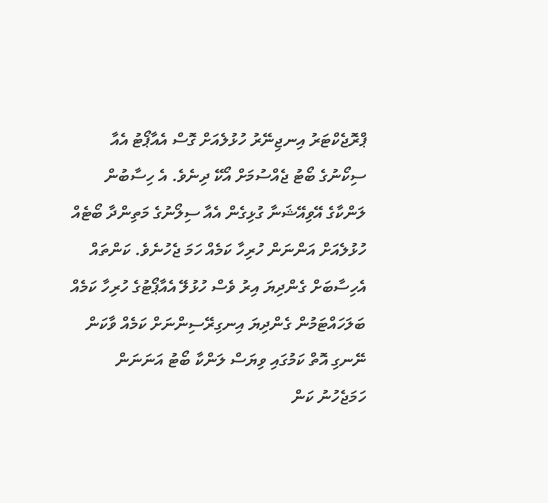ޕްރޮޖެކްޓަރު އިނޖިނޭރު ހުޅުލެއަށް ގޮސް އެއާޕޯޓު އެއާ ސިކޯނުގެ ބޯޓު ޖެއްސުމަށް އޯކޭ ދިނެވެ. އެ ހިސާބުން ލަންކާގެ އޭވިއޭޝަނާ ގުޅިގެން އެއާ ސިލޯނުގެ މަތިންދާ ބޯޓެއް ހުޅުލެއަށް އަންނަން ހުރިހާ ކަމެއް ހަމަ ޖެހުނެވެ. ކަންތައް އެހިސާބަށް ގެންދިޔަ އިރު ވެސް ހުޅުލޭ އެއާޕޯޓުގެ ހުރިހާ ކަމެއް ބަލަހައްޓަމުން ގެންދިޔަ އިނގިރޭސިންނަށް ކަމެއް ވާކަން ނޭނގި އޮތް ކަމުގައި ވިޔަސް ލަންކާ ބޯޓު އަނަނަން ހަމަޖެހުނު ކަން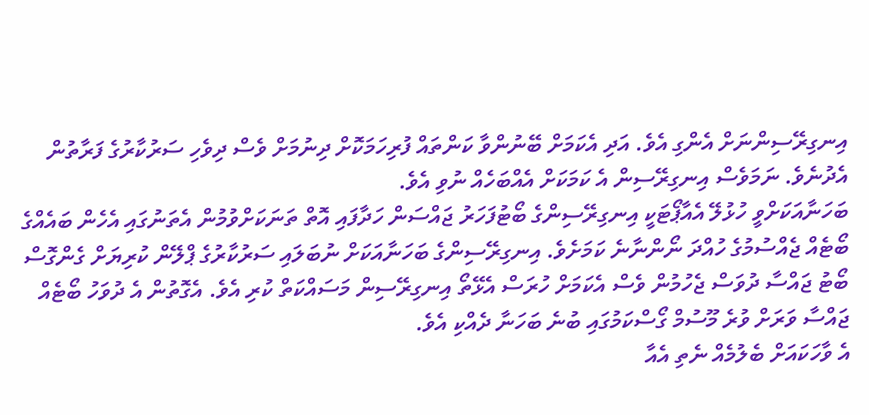އިނގިރޭސިންނަށް އެންގި އެވެ. އަދި އެކަމަށް ބޭނުންވާ ކަންތައް ފުރިހަމަކޮށް ދިނުމަށް ވެސް ދިވެހި ސަރުކާރުގެ ފަރާތުން އެދުނެވެ. ނަމަވެސް އިނގިރޭސިން އެ ކަމަކަށް އެއްބަހެއް ނުވި އެވެ.
ބަހަނާއަކަށްވީ ހުޅުލޭ އެއާޕޯޓަކީ އިނގިރޭސިންގެ ބޯޓުފަހަރު ޖައްސަން ހަދާފައި އޮތް ތަނަކަށްވުމުން އެތަނުގައި އެހެން ބައެއްގެ ބޯޓެއް ޖެއްސުމުގެ ހުއްދަ ނޯންނާނެ ކަމަށެވެ. އިނގިރޭސިންގެ ބަހަނާއަކަށް ނުބަލައި ސަރުކާރުގެ ޕްލޭން ކުރިޔަށް ގެންގޮސް ބޯޓު ޖައްސާ ދުވަސް ޖެހުމުން ވެސް އެކަމަށް ހުރަސް އެޅޭތޯ އިނގިރޭސިން މަސައްކަތް ކުރި އެވެ. އެގޮތުން އެ ދުވަހު ބޯޓެއް ޖައްސާ ވަރަށް ވުރެ މޫސުމް ގޯސްކަމުގައި ބުނެ ބަހަނާ ދެއްކި އެވެ.
އެ ވާހަކައަށް ބެލުމެއް ނެތި އެއާ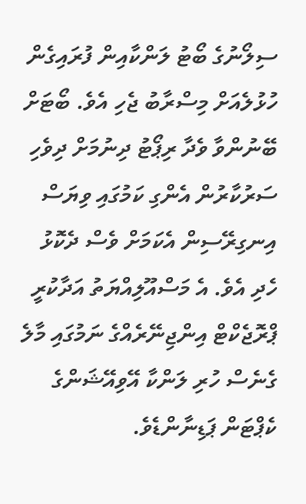ސިލޯނުގެ ބޯޓު ލަންކާއިން ފުރައިގެން ހުޅުލެއަށް މިސްރާބު ޖެހި އެވެ. ބޯޓަށް ބޭނުންވާ ވެދާ ރިޕޯޓު ދިނުމަށް ދިވެހި ސަރުކާރުން އެންގި ކަމުގައި ވިޔަސް އިނގިރޭސިން އެކަމަށް ވެސް ދެކޮޅު ހެދި އެވެ. އެ މަސްއޫލިއްޔަތު އަދާކުރީ ޕްރޮޖެކްޓް އިންޖިނޭރެއްގެ ނަމުގައި މާލެ ގެނެސް ހުރި ލަންކާ އޭވިއޭޝަންގެ ކެޕްޓަން ޕަޑިނާންޑެވެ.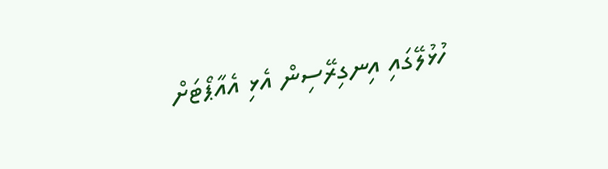ހުޅުލޭގައި އިނގިރޭސިން އެޅި އެއާޕޯޓަށް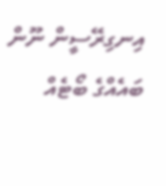އިނގިރޭސީން ނޫން ބައެއްގެ ބޯޓެއް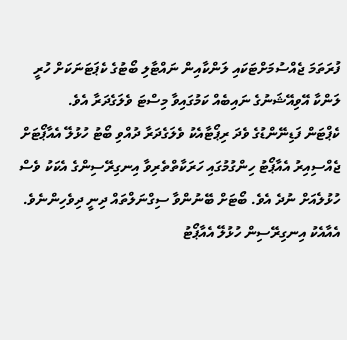ފުރަތަމަ ޖެއްސުމަށްޓަކައި ލަންކާއިން ނައްޓާލި ބޯޓުގެ ކެޕަޓަނަކަށް ހުރީ ލަންކާ އޭވިއޭޝަނުގެ ނައިބެއް ކަމުގައިވާ މިސްޓަ ވެލަގެދަރާ އެވެ.
ކެޕްޓަން ފަޑިނޭންޑުގެ ވެދަ ރިޕޯޓާއެކު ވެލަގެދަރާ ދުއްވި ބޯޓު ހުޅުލޭ އެއާޕޯޓަށް ޖެއްސިއިރު އެއާޕޯޓު ހިންގުމުގައި ހަރަކާތްތެރިވާ އިނގިރޭސިންގެ އެކަކު ވެސް ހުޅުލެއަށް ނުދެ އެވެ. ބޯޓަށް ބޭނުންވާ ސިގްނަލްތައް ދިނީ ދިވެހިންނެވެ. އެއާއެކު އިނގިރޭސިން ހުޅުލޭ އެއާޕޯޓު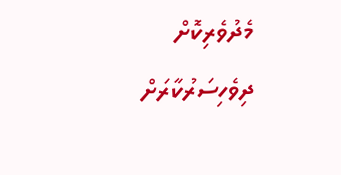މެދުވެރިކޮށް ދިވެހިސަރުކާރަށް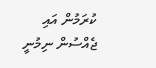ކުރަމުން އައި ޖެއްސުން ނިމުނީ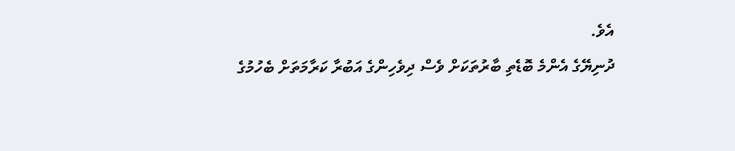އެވެ.
ދުނިޔޭގެ އެންމެ ބޮޑެތި ބާރުތަކަށް ވެސް ދިވެހިންގެ އަބުރާ ކަރާމަތަށް ބެހުމުގެ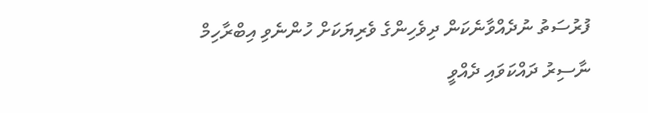ފުރުސަތު ނުދެއްވާނެކަން ދިވެހިންގެ ވެރިޔަކަށް ހުންނެވި އިބްރާހިމް ނާސިރު ދައްކަވައި ދެއްވީ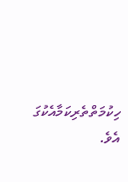ހިކުމަތްތެރިކަމާއެކުގަ އެވެ.